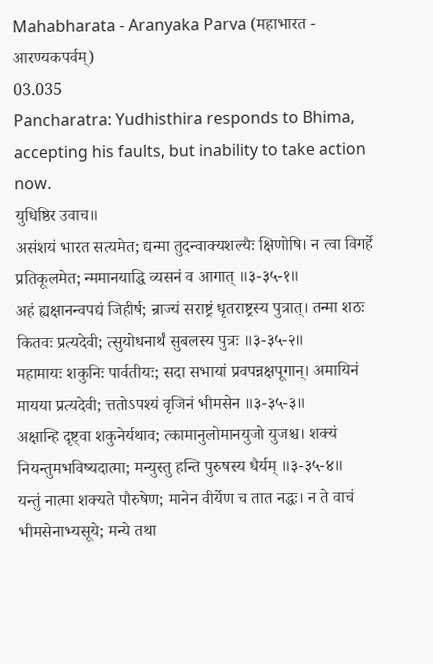Mahabharata - Aranyaka Parva (महाभारत - आरण्यकपर्वम्)
03.035
Pancharatra: Yudhisthira responds to Bhima, accepting his faults, but inability to take action now.
युधिष्ठिर उवाच॥
असंशयं भारत सत्यमेत; द्यन्मा तुदन्वाक्यशल्यैः क्षिणोषि। न त्वा विगर्हे प्रतिकूलमेत; न्ममानयाद्धि व्यसनं व आगात् ॥३-३५-१॥
अहं ह्यक्षानन्वपद्यं जिहीर्ष; न्राज्यं सराष्ट्रं धृतराष्ट्रस्य पुत्रात्। तन्मा शठः कितवः प्रत्यदेवी; त्सुयोधनार्थं सुबलस्य पुत्रः ॥३-३५-२॥
महामायः शकुनिः पार्वतीयः; सदा सभायां प्रवपन्नक्षपूगान्। अमायिनं मायया प्रत्यदेवी; त्ततोऽपश्यं वृजिनं भीमसेन ॥३-३५-३॥
अक्षान्हि दृष्ट्वा शकुनेर्यथाव; त्कामानुलोमानयुजो युजश्च। शक्यं नियन्तुमभविष्यदात्मा; मन्युस्तु हन्ति पुरुषस्य धैर्यम् ॥३-३५-४॥
यन्तुं नात्मा शक्यते पौरुषेण; मानेन वीर्येण च तात नद्धः। न ते वाचं भीमसेनाभ्यसूये; मन्ये तथा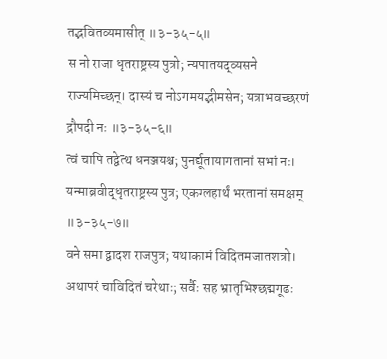तद्भवितव्यमासीत् ॥३-३५-५॥
स नो राजा धृतराष्ट्रस्य पुत्रो; न्यपातयद्व्यसने राज्यमिच्छन्। दास्यं च नोऽगमयद्भीमसेन; यत्राभवच्छरणं द्रौपदी नः ॥३-३५-६॥
त्वं चापि तद्वेत्थ धनञ्जयश्च; पुनर्द्यूतायागतानां सभां नः। यन्माब्रवीद्धृतराष्ट्रस्य पुत्र; एकग्लहार्थं भरतानां समक्षम् ॥३-३५-७॥
वने समा द्वादश राजपुत्र; यथाकामं विदितमजातशत्रो। अथापरं चाविदितं चरेथाः; सर्वैः सह भ्रातृभिश्छद्मगूढः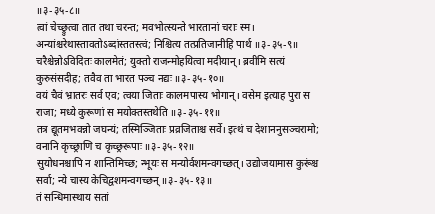॥३-३५-८॥
त्वां चेच्छ्रुत्वा तात तथा चरन्त; मवभोत्स्यन्ते भारतानां चराः स्म। अन्यांश्चरेथास्तावतोऽब्दांस्ततस्त्वं; निश्चित्य तत्प्रतिजानीहि पार्थ ॥३-३५-९॥
चरैश्चेन्नोऽविदितः कालमेतं; युक्तो राजन्मोहयित्वा मदीयान्। ब्रवीमि सत्यं कुरुसंसदीह; तवैव ता भारत पञ्च नद्यः ॥३-३५-१०॥
वयं चैवं भ्रातरः सर्व एव; त्वया जिताः कालमपास्य भोगान्। वसेम इत्याह पुरा स राजा; मध्ये कुरूणां स मयोक्तस्तथेति ॥३-३५-११॥
तत्र द्यूतमभवन्नो जघन्यं; तस्मिञ्जिताः प्रव्रजिताश्च सर्वे। इत्थं च देशाननुसञ्चरामो; वनानि कृच्छ्राणि च कृच्छ्ररूपाः ॥३-३५-१२॥
सुयोधनश्चापि न शान्तिमिच्छ; न्भूयः स मन्योर्वशमन्वगच्छत्। उद्योजयामास कुरूंश्च सर्वा; न्ये चास्य केचिद्वशमन्वगच्छन् ॥३-३५-१३॥
तं सन्धिमास्थाय सतां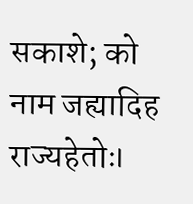सकाशे; को नाम जह्यादिह राज्यहेतोः।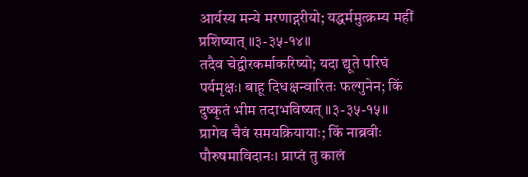आर्यस्य मन्ये मरणाद्गरीयो; यद्धर्ममुत्क्रम्य महीं प्रशिष्यात् ॥३-३५-१४॥
तदैव चेद्वीरकर्माकरिष्यो; यदा द्यूते परिघं पर्यमृक्षः। बाहू दिधक्षन्वारितः फल्गुनेन; किं दुष्कृतं भीम तदाभविष्यत् ॥३-३५-१५॥
प्रागेव चैवं समयक्रियायाः; किं नाब्रवीः पौरुषमाविदानः। प्राप्तं तु कालं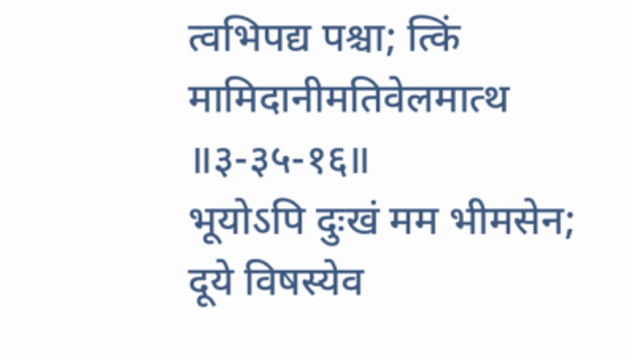त्वभिपद्य पश्चा; त्किं मामिदानीमतिवेलमात्थ ॥३-३५-१६॥
भूयोऽपि दुःखं मम भीमसेन; दूये विषस्येव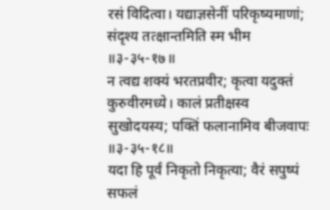रसं विदित्वा। यद्याज्ञसेनीं परिकृष्यमाणां; संदृश्य तत्क्षान्तमिति स्म भीम ॥३-३५-१७॥
न त्वद्य शक्यं भरतप्रवीर; कृत्वा यदुक्तं कुरुवीरमध्ये। कालं प्रतीक्षस्व सुखोदयस्य; पक्तिं फलानामिव बीजवापः ॥३-३५-१८॥
यदा हि पूर्वं निकृतो निकृत्या; वैरं सपुष्पं सफलं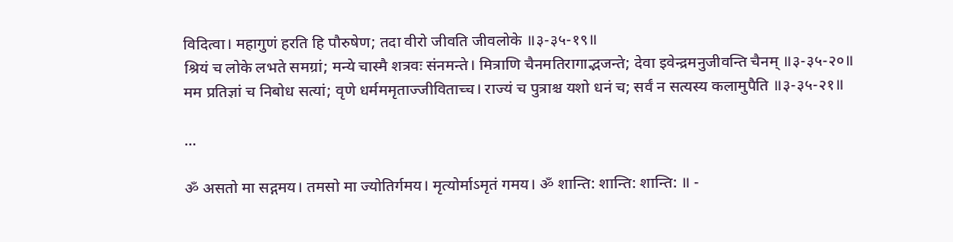विदित्वा। महागुणं हरति हि पौरुषेण; तदा वीरो जीवति जीवलोके ॥३-३५-१९॥
श्रियं च लोके लभते समग्रां; मन्ये चास्मै शत्रवः संनमन्ते। मित्राणि चैनमतिरागाद्भजन्ते; देवा इवेन्द्रमनुजीवन्ति चैनम् ॥३-३५-२०॥
मम प्रतिज्ञां च निबोध सत्यां; वृणे धर्मममृताज्जीविताच्च। राज्यं च पुत्राश्च यशो धनं च; सर्वं न सत्यस्य कलामुपैति ॥३-३५-२१॥

...

ॐ असतो मा सद्गमय। तमसो मा ज्योतिर्गमय। मृत्योर्माऽमृतं गमय। ॐ शान्ति: शान्ति: शान्ति: ॥ -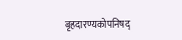बृहदारण्यकोपनिषद्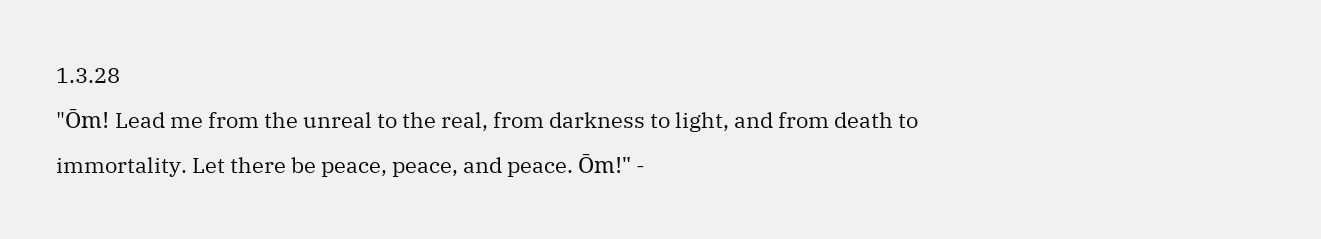1.3.28
"Ōm! Lead me from the unreal to the real, from darkness to light, and from death to immortality. Let there be peace, peace, and peace. Ōm!" -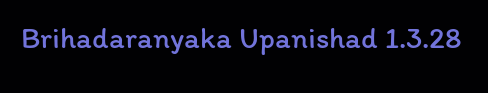Brihadaranyaka Upanishad 1.3.28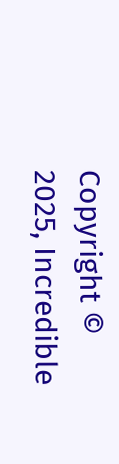Copyright © 2025, Incredible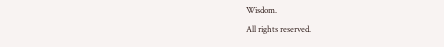Wisdom.
All rights reserved.